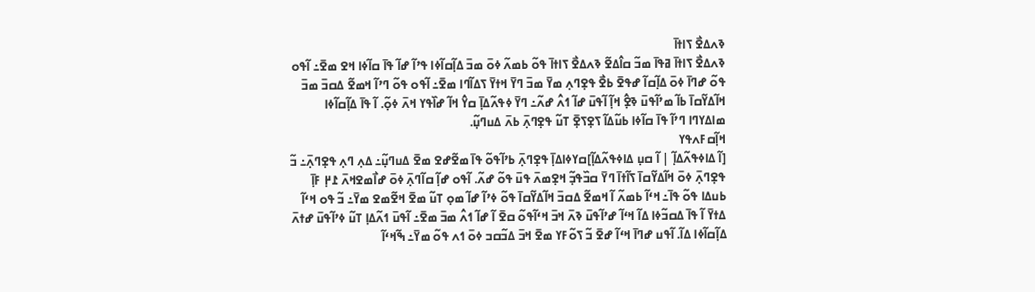ߢߍߡߐ߯ ߖߊߙߊ߫
ߢߍߡߐ߯ ߖߊߙߊ߫ ߥߟߊ߫ ߘߏ߬ ߛߊ߮ߡߐ߬ ߢߍߡߐ߯ ߖߊߙߊ߫ ߟߋ߬ ߕߘߍ߬ ߦߋ߫ ߘߏ߫ ߡߊ߲߬ߛߊ߬ߦߊ ߟߴߊ߬ ߝߊ߬ ߟߊ߫ ߛߊ߬ߦߊ ߞߐ ߘߐ߫߸ ߊ߬ߟߋ ߟߋ߬ ߝߣߊ߫ ߦߋ߫ ߡߊ߲߬ߛߊ߬ ߝߟߐ߫ ߕߐ߯ ߟߐ߲ߣߍ߲ ߘߌ߫ ߘߏ߫ ߣߌ߫ ߞߙߌ߫ ߖߡߊ߬ߣߊ ߘߐ߫߸ ߊ߬ߟߋ ߟߋ߬ ߣߴߊ߬ ߞߘߐ߬ ߡߛߏ߫ ߘߏ߫ ߞߊ߬ߡߌ߬ߛߊ߫ ߕߊ߬ ߘߴߊ߬ߟߎ߫ ߢߐ߲߮ ߞߊ߲߬ ߊ߬ߟߎ߫ ߝߊ߬ ߗߍ߮ ߝߍ߬߸ ߣߌ߫ ߦߟߍ߬ߡߊ߲߫ ߛߌ߮ ߞߊ߬ ߝߊ߰ߟߌ ߞߍ߫ ߦߋ߲߬. ߊ߬ ߟߊ߫ ߡߊ߲߬ߛߊ߬ߦߊ ߘߊߡߌߣߊ ߣߴߊ߬ ߟߊ߫ ߛߊ߬ߦߊ ߕߎ߬ߡߊ߬ ߖߐ߲ߖߐ߲߫ ߠߎ߬ ߟߐ߲ߣߍ߲߫ ߕߍ߫ ߡߎߣߎ߲߬.
ߞߊ߲߬ߛߓߍߟߌ
[ߊ߬ ߡߊߦߟߍ߬ߡߊ߲߬ | ߊ߬ ߛߎ߲ ߡߊߦߟߍ߬ߡߊ߲߬]ߛߌߦߊߡߊ߲߫ ߟߐ߲ߣߍ߲߫ ߕߴߊ߬ߟߋ߬ ߟߊ߫ ߘߐ߬ߝߐ ߘߐ߫ ߡߎߣߎ߲߬߸ ߡߍ߲ ߣߍ߲ ߟߐ߲ߣߍ߲߫߸ ߏ߬ ߟߐ߲ߣߍ߲߫ ߦߋ߫ ߞߊ߬ߡߌ߬ߛߊ߫ ߖߊ߬ߙߊ߫ ߣߌ߫ ߛߏ߰ߟߏ߲߬ ߞߐ߲ߘߍ߫ ߟߎ߫ ߟߋ߬ ߝߍ߬. ߊ߬ߟߋ ߝߊ߲߬ ߛߊ߬ߣߍ߲߫ ߦߋ߫ ߝߊ߯ߘߐߞߍ߫ ߁߂߲ ߓߊ߲߫ ߕߎߡߊ ߟߋ߬ ߟߊ߫߸ ߞߵߊ߬ ߕߘߍ߬ ߊ߬ ߞߘߐ߬ ߡߛߏ߫ ߞߊ߬ߡߌ߬ߛߊ߫ ߟߋ߬ ߦߴߊ߬ ߝߊ߬ ߘߋ߲ ߠߎ߬ ߘߐ߫ ߞߐ߬ߘߐ ߘߌ߫߸ ߏ߬ ߟߋ ߞߵߊ߬ ߡߙߌ߫ ߊ߬ ߟߊ߫ ߡߛߏ߬ߦߊ ߡߊ߬ ߞߵߊ߬ ߝߴߊ߬ߟߎ߫ ߢߍ߫ ߞߏ߫ ߞߵߊ߬ߟߋ߬ ߛߐ߫ ߊ߬ ߝߊ߬ ߗߍ߮ ߘߏ߫ ߘߐ߫߸ ߊ߬ߟߎ߫ ߗߍ߬ߡߊ߲ ߠߎ߬ ߦߴߊ߬ߟߎ߫ ߝߙߍ߫ ߡߊ߲߬ߛߊ߬ߦߊ ߡߊ߬. ߊ߬ߟߎ ߝߣߊ߫ ߞߵߊ߬ ߝߐ߫ ߏ߬ ߖߋ߬ߓߌ ߘߐ߫ ߞߏ߫ ߡߏ߬ߛߏ ߦߋ߫ ߗߍ ߟߋ߬ ߘߌ߫߸ ߒ߬ߞߵߊ߬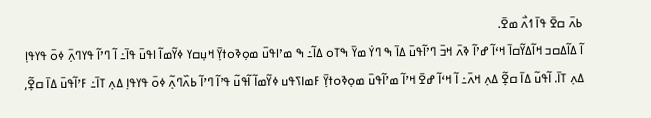ߕߍ߫ ߛߐ߫ ߟߊ߫ ߗߍ߯ ߘߐ߫.
ߊ߬ ߡߊ߬ߡߛߏ ߞߊ߬ߡߌ߬ߛߊ߫ ߞߵߊ߬ ߝߴߊ߬ ߢߍ߫ ߞߏ߫ ߣߴߊ߬ߟߎ߫ ߡߊ߫ ߒ ߣߌ߭ ߘߌ߫ ߒߠߋ ߡߊ߬߸ ߒ ߘߴߊߟߎ߫ ߘߋ߲ߢߋߙߌ߲߫ ߞߎ߲ߛߌ ߦߌ߬ߘߊ߬ ߊߟߎ߫ ߟߊ߫߸ ߊ߬ ߣߴߊ߬ ߟߌߣߍ߲߫ ߦߋ߫ ߟߌߟߊ߲ ߡߍ߲ ߠߊ߫. ߊ߬ߟߎ߬ ߡߊ߫ ߛߐ߲߬ ߡߍ߲ ߞߍ߫߸ ߊ߬ ߞߵߊ߬ ߝߐ߫ ߞߴߊ߬ ߘߴߊ߬ߟߎ߫ ߘߋ߲ߢߋߙߌ߲߫ ߓߘߊߖߟߎ ߦߌ߬ߘߊ߬ ߊ߬ߟߎ߬ ߟߴߊ߬ ߣߴߊ߬ ߕߍ߰ߣߍ߲߬ ߦߋ߫ ߟߌߟߊ߲ ߡߍ߲ ߠߊ߫߸ ߓߴߊ߬ߟߎ߫ ߡߊ߫ ߛߐ߲߬,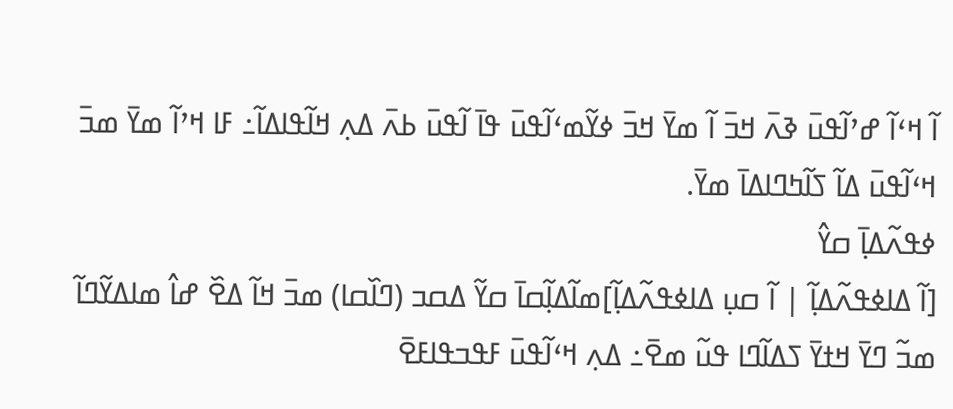ߊ߬ ߞߵߊ߬ ߝߴߊ߬ߟߎ߫ ߢߍ߫ ߞߏ߫ ߊ߬ ߘߌ߫ ߞߏ߫ ߦߌ߬ߘߵߊ߬ߟߎ߫ ߟߊ߫ ߊ߬ߟߎ߫ ߕߍ߫ ߡߍ߲ ߞߊ߬ߟߊߡߊ߬߸ ߓߊ ߞߴߊ߬ ߘߌ߫ ߘߏ߫ ߞߵߊ߬ߟߎ߫ ߡߊ߬ ߖߊ߬ߤߣߊߡߊ߫ ߘߌ߫.
ߦߟߍ߬ߡߊ߲߫ ߛߌ߮
[ߊ߬ ߡߊߦߟߍ߬ߡߊ߲߬ | ߊ߬ ߛߎ߲ ߡߊߦߟߍ߬ߡߊ߲߬]ߘߊ߬ߡߊ߲߬ߛߊ߫ ߛߌ߬ ߡߛߏ (ߣߊ߰ߛߊ) ߘߏ߫ ߞߊ߬ ߡߐ߰ ߝߊ߮ ߘߊߡߌ߬ߣߊ߬ ߘߏ߬ ߣߌ߫ ߞߙߌ߫ ߖߡߊ߬ߣߊ ߟߎ߬ ߘߐ߫߸ ߡߍ߲ ߞߵߊ߬ߟߎ߫ ߓߟߏߟߊߓߐ߫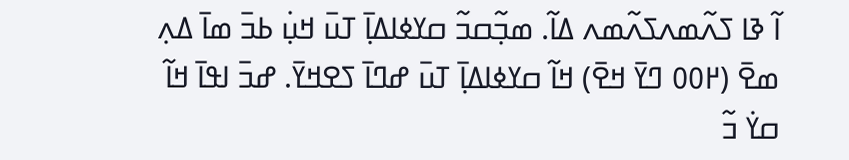ߊ߬ ߢߊ ߖߍ߬ߘߍߖߍ߬ߘߍ ߡߊ߬. ߘߏ߲߬ߛߏ߬ ߛߌߦߊߡߊ߲߫ ߠߎ߫ ߞߎ߲߭ ߕߏ߫ ߘߊ߫ ߡߍ߲ ߘߐ߫ (߂߀߀ ߣߌ߫ ߞߐ߫) ߞߊ߬ ߛߌߦߊߡߊ߲߫ ߠߎ߫ ߝߣߊ߫ ߖߐߞߌ߫. ߝߏ߫ ߊߟߊ߫ ߞߊ߬ ߛߌ߭ ߏ߬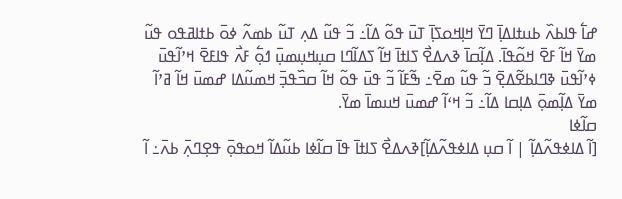ߝߊ߱ ߟߊߕߍ߰ ߕߎߙߊߡߊ߲߫ ߣߌ߫ ߞߊ߲ߞߋߖߊ߲߫ ߠߎ߫ ߟߋ߬ ߡߊ߬߸ ߏ߬ ߟߎ߬ ߡߍ߲ ߠߎ߬ ߕߘߍ߬ ߦߋ߫ ߕߙߊߥߟߋ ߟߎ߬ ߘߌ߫ ߞߊ߬ ߓߐ߫ ߞߋ߬ߟߊ߫. ߡߊ߲߬ߛߊ߫ ߢߍߡߐ߯ ߖߊߙߊ߫ ߞߊ߬ ߖߡߊ߬ߣߊ ߛߎ߲ߞߎ߲ߘߎ߲߫ ߗߋ߲߱ ߓߍ߯ ߟߊߓߐ߫ ߞߴߊ߬ߟߎ߫ ߦߴߊ߬ߟߎ߫ ߢߣߊߕߐ߬ߡߐ߲߫ ߏ߬ ߟߎ߬ ߘߐ߫߸ ߒ߬ߓߊ߬ ߏ߬ ߟߎ߫ ߟߋ߬ ߞߊ߬ ߛߏ߰ߟߏ߲߫ ߞߘߎ߬ߡߊ ߝߘߎ߫ ߞߊ߬ ߥߴߊ߬ ߘߌ߫ ߡߊ߲߬ߘߋ߲߫ ߡߊ߲ߛߊ ߡߊ߬߸ ߏ߬ ߞߵߊ߬ ߝߘߎ߫ ߞߎߘߊ߫ ߘߌ߫.
ߛߊ߬ߦߊ
[ߊ߬ ߡߊߦߟߍ߬ߡߊ߲߬ | ߊ߬ ߛߎ߲ ߡߊߦߟߍ߬ߡߊ߲߬]ߢߍߡߐ߯ ߖߊߙߊ߫ ߟߊ߫ ߛߊ߬ߦߊ ߕߎ߬ߡߊ߬ ߞߋߟߋ߲߫ ߟߐ߲ߣߍ߲߫ ߕߍ߫߸ ߊ߬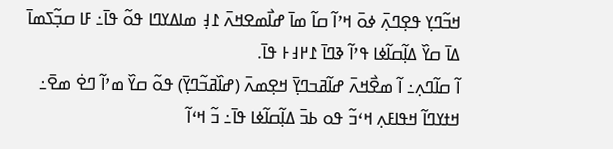ߞߏ߬ߣߌ߲ ߟߐ߲ߣߍ߲߫ ߦߋ߫ ߞߴߊ߬ ߛߊ߬ ߘߊ߫ ߝߊ߯ߘߐߞߍ߫ ߁߃߲ ߘߊߡߌߣߊ ߟߋ߬ ߟߊ߫߸ ߓߊ ߛߏ߲߬ߖߘߊ߫ ߡߊ߫ ߛߌ߰ ߡߊ߲߬ߛߊ߬ߦߊ ߟߴߊ߬ ߢߣߊ߫ ߁߂߃߅ ߟߊ߫.
ߊ߬ ߛߊ߬ߣߍ߲߸ ߊ߬ ߘߐ߯ߞߍ߫ ߝߊ߬ߥߏߣߌ߲߫ ߞߐ߲ߘߍ߫ (ߝߊ߰ߥߏ߬ߣߌ߲߫) ߟߋ߬ ߛߌ߰ ߘߴߊ߬ ߣߐ߭ ߘߐ߫߸ ߞߙߌߣߊ߬ ߞߟߊߓߍ߲ ߞߵߏ߬ ߟߋ ߕߏ߫ ߡߊ߲߬ߛߊ߬ߦߊ ߟߊ߫߸ ߏ߬ ߞߵߊ߬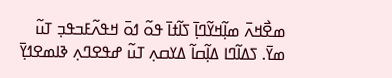ߘߐ߯ߞߍ߫ ߘߊ߲߬ߞߌ߬ߣߊ߲߫ ߖߊ߬ߙߊ߫ ߟߋ߬ ߗߋ߫ ߞߟߍ߬ߓߏߟߏ߲ ߠߎ߬ ߘߌ߫. ߖߡߊ߬ߣߊ ߡߊ߲߬ߛߊ߬ ߡߌߛߍ߲ ߠߎ߬ ߝߟߐߣߍ߲ ߢߊߘߐߗߌ߲߫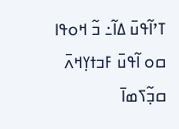ߠߴߊ߬ߟߎ߫ ߡߊ߬߸ ߏ߬ ߞߋߟߊ ߛߋ ߊ߬ߟߎ߫ ߓߏߙߌ߲ߞߍ߫ ߛߏ߲߬ߖߘߊ߫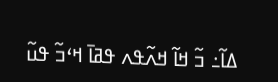ߡߊ߬߸ ߏ߬ ߞߊ߬ ߞߍ߬ߟߍ ߟߥߊ߫ ߞߵߏ߬ ߟߎ߬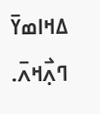ߡߞߊߘߌ߫ ߣߍ߲߯ߞߍ߫.